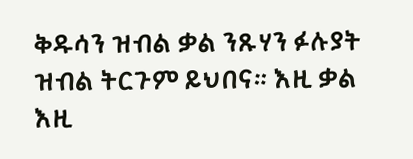ቅዱሳን ዝብል ቃል ንጹሃን ፉሉያት ዝብል ትርጉም ይህበና። እዚ ቃል እዚ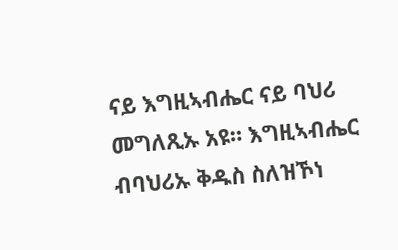ናይ እግዚኣብሔር ናይ ባህሪ መግለጺኡ አዩ። እግዚኣብሔር ብባህሪኡ ቅዱስ ስለዝኾነ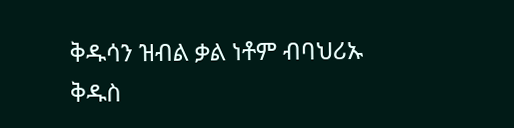ቅዱሳን ዝብል ቃል ነቶም ብባህሪኡ ቅዱስ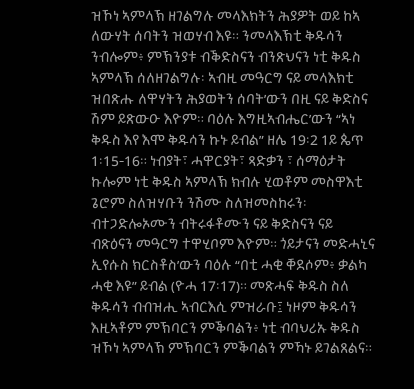ዝኾነ ኣምላኽ ዘገልግሉ መላእክትን ሕያዎት ወይ ከኣ ለውሃት ሰባትን ዝወሃብ እዩ። ንመላእኽቲ ቅዱሳን ንብሎም፥ ምኽንያቱ ብቕድስናን ብንጽህናን ነቲ ቅዱስ ኣምላኽ ሰለዘገልግሉ፡ ኣብዚ መዓርግ ናይ መላእክቲ ዝበጽሑ ለዋሃትን ሕያወትን ሰባት’ውን በዚ ናይ ቅድስና ሽም ይጽውዑ እዮም። ባዕሉ እግዚኣብሔር’ውን “ኣነ ቅዱስ እየ እሞ ቅዱሳን ኩኑ ይብል” ዘሌ 19፡2 1ይ ጴጥ 1፡15-16። ነብያት፣ ሓዋርያት፣ ጻድቃን ፣ ሰማዕታት ኩሎም ነቲ ቅዱስ ኣምላኽ ክብሉ ሂወቶም መስዋእቲ ጌሮም ስለዝሃቡን ንሽሙ ስለዝመስከሩን፡ ብተጋድሎኦሙን ብትሩፋቶሙን ናይ ቅድስናን ናይ ብጽዕናን መዓርግ ተዋሂቦም እዮም። ጎይታናን መድሓኒና ኢየሱስ ክርስቶስ’ውን ባዕሉ “በቲ ሓቂ ቐደሶም፥ ቃልካ ሓቂ እዩ” ይብል (ዮሓ 17፡17)። መጽሓፍ ቅዱስ ስለ ቅዱሳን ብብዝሒ ኣብርእሲ ምዝራቡ፤ ነዞም ቅዱሳን እዚኣቶም ምኽባርን ምቕባልን፥ ነቲ ብባህሪኡ ቅዱስ ዝኾነ ኣምላኽ ምኽባርን ምቕባልን ምኻኑ ይገልጸልና።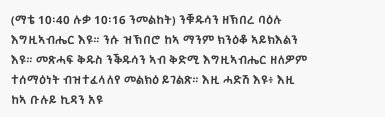(ማቴ 10፡40 ሉቃ 10፡16 ንመልከት) ንቑዱሳን ዘኽበረ ባዕሉ እግዚኣብሔር እዩ። ንሱ ዝኽበሮ ከኣ ማንም ክንዕቆ ኣይክእልን እዩ። መጽሓፍ ቅዱስ ንቕዱሳን ኣብ ቅድሚ እግዚኣብሔር ዘለዎም ተሰማዕነት ብዝተፈላለየ መልክዕ ይገልጽ። እዚ ሓድሽ እዩ፥ እዚ ከኣ ቡሉይ ኪዳን አዩ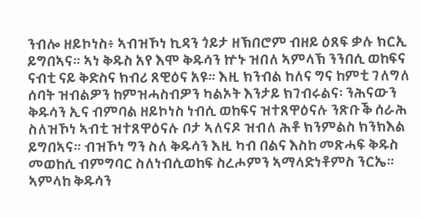ንብሎ ዘይኮነስ፥ ኣብዝኾነ ኪዳን ጎይታ ዘኽበሮም ብዘይ ዕጸፍ ቃሉ ክርኢ ይግበኣና። ኣነ ቅዱስ አየ እሞ ቅዱሳን ኵኑ ዝበለ ኣምላኽ ንንበሲ ወከፍና ናብቲ ናይ ቅድስና ክብሪ ጸዊዕና አዩ። እዚ ክንብል ከለና ግና ከምቲ ገለግለ ሰባት ዝብልዎን ከምዝሓስብዎን ካልኦት እንታይ ክገብሩልና፡ ንሕናውን ቅዱሳን ኢና ብምባል ዘይኮነስ ነብሲ ወከፍና ዝተጸዋዕናሉ ንጽቡቕ ሰራሕ ስለዝኾነ ኣብቲ ዝተጸዋዕናሉ ቦታ ኣለናዶ ዝብለ ሕቶ ክንምልስ ክንክእል ይግበኣና። ብዝኾነ ግን ስለ ቅዱሳን እዚ ካብ በልና እስከ መጽሓፍ ቅዱስ መወከሲ ብምግባር ስለነብሲወከፍ ስረሖምን ኣማላድነቶምስ ንርኤ። ኣምላከ ቅዱሳን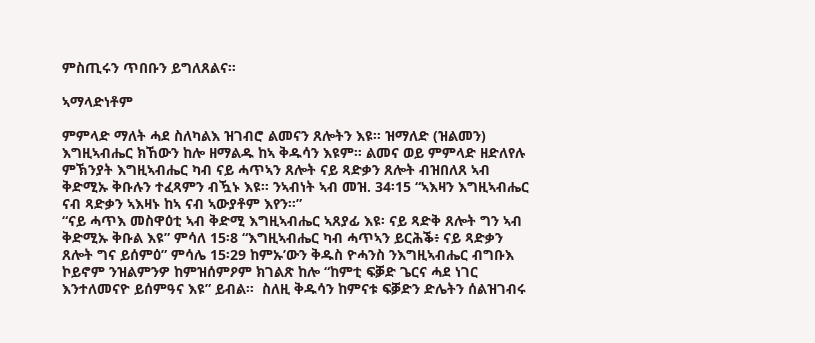ምስጢሩን ጥበቡን ይግለጸልና።

ኣማላድነቶም

ምምላድ ማለት ሓደ ስለካልእ ዝገብሮ ልመናን ጸሎትን እዩ። ዝማለድ (ዝልመን) እግዚኣብሔር ክኸውን ከሎ ዘማልዱ ከኣ ቅዱሳን እዩም። ልመና ወይ ምምላድ ዘድለየሉ ምኽንያት እግዚኣብሔር ካብ ናይ ሓጥኣን ጸሎት ናይ ጻድቃን ጸሎት ብዝበለጸ ኣብ ቅድሚኡ ቅቡሉን ተፈጻምን ብዃኑ እዩ። ንኣብነት ኣብ መዝ. 34፡15 “ኣእዛን እግዚኣብሔር ናብ ጻድቃን ኣእዛኑ ከኣ ናብ ኣውያቶም እየን።”
“ናይ ሓጥእ መስዋዕቲ ኣብ ቅድሚ እግዚኣብሔር ኣጸያፊ እዩ፡ ናይ ጻድቅ ጸሎት ግን ኣብ ቅድሚኡ ቅቡል እዩ” ምሳለ 15፡8 “እግዚኣብሔር ካብ ሓጥኣን ይርሕቕ፥ ናይ ጻድቃን ጸሎት ግና ይሰምዕ” ምሳሌ 15፡29 ከምኡ’ውን ቅዱስ ዮሓንስ ንእግዚኣብሔር ብግቡእ ኮይኖም ንዝልምንዎ ከምዝሰምዖም ክገልጽ ከሎ “ከምቲ ፍቓድ ጌርና ሓደ ነገር እንተለመናዮ ይሰምዓና እዩ” ይብል።  ስለዚ ቅዱሳን ከምናቱ ፍቓድን ድሌትን ሰልዝገብሩ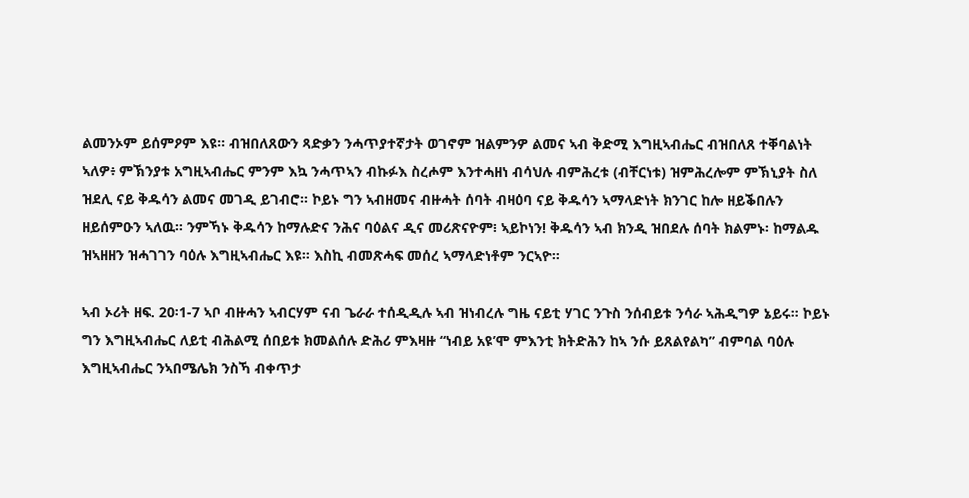ልመንኦም ይሰምዖም እዩ። ብዝበለጸውን ጻድቃን ንሓጥያተኛታት ወገኖም ዝልምንዎ ልመና ኣብ ቅድሚ እግዚኣብሔር ብዝበለጸ ተቐባልነት ኣለዎ፥ ምኽንያቱ አግዚኣብሔር ምንም እኳ ንሓጥኣን ብኩፉእ ስረሖም እንተሓዘነ ብሳህሉ ብምሕረቱ (ብቸርነቱ) ዝምሕረሎም ምኽኒያት ስለ ዝደሊ ናይ ቅዱሳን ልመና መገዲ ይገብሮ። ኮይኑ ግን ኣብዘመና ብዙሓት ሰባት ብዛዕባ ናይ ቅዱሳን ኣማላድነት ክንገር ከሎ ዘይቕበሉን ዘይሰምዑን ኣለዉ። ንምኻኑ ቅዱሳን ከማሉድና ንሕና ባዕልና ዲና መሪጽናዮም፧ ኣይኮነን! ቅዱሳን ኣብ ክንዲ ዝበደሉ ሰባት ክልምኑ፡ ከማልዱ ዝኣዘዘን ዝሓገገን ባዕሉ እግዚኣብሔር እዩ። እስኪ ብመጽሓፍ መሰረ ኣማላድነቶም ንርኣዮ።

ኣብ ኦሪት ዘፍ. 20፡1-7 ኣቦ ብዙሓን ኣብርሃም ናብ ጌራራ ተሰዲዲሉ ኣብ ዝነብረሉ ግዜ ናይቲ ሃገር ንጉስ ንሰብይቱ ንሳራ ኣሕዲግዎ ኔይሩ። ኮይኑ ግን እግዚኣብሔር ለይቲ ብሕልሚ ሰበይቱ ክመልሰሉ ድሕሪ ምእዛዙ “ነብይ አዩ’ሞ ምእንቲ ክትድሕን ከኣ ንሱ ይጸልየልካ” ብምባል ባዕሉ እግዚኣብሔር ንኣበሜሌክ ንስኻ ብቀጥታ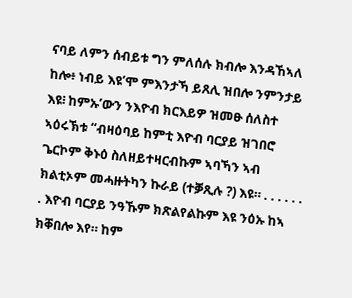ናባይ ለምን ሰብይቱ ግን ምለሰሉ ክብሎ እንዳኸኣለ ከሎ፥ ነብይ እዩ’ሞ ምእንታኻ ይጸሊ ዝበሎ ንምንታይ እዩ፧ ከምኡ’ውን ንእዮብ ክርእይዎ ዝመፁ ሰለስተ ኣዕሩኽቱ “ብዛዕባይ ከምቲ እዮብ ባርያይ ዝገበሮ ጌርኮም ቅኑዕ ስለዘይተዛርብኩም ኣባኻን ኣብ ክልቲኦም መሓዙትካን ኩራይ (ተቓጺሉ ?) እዩ። . . . . . . . እዮብ ባርያይ ንዓኹም ክጽልየልኩም እዩ ንዕኡ ከኣ ክቐበሎ እየ። ከም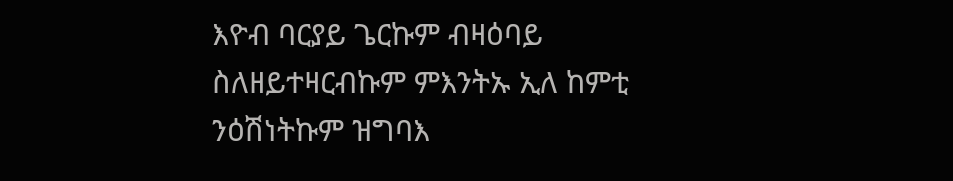እዮብ ባርያይ ጌርኩም ብዛዕባይ ስለዘይተዛርብኩም ምእንትኡ ኢለ ከምቲ ንዕሽነትኩም ዝግባእ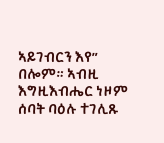ኣይገብርን እየ” በሎም። ኣብዚ እግዚእብሔር ነዞም ሰባት ባዕሉ ተገሊጹ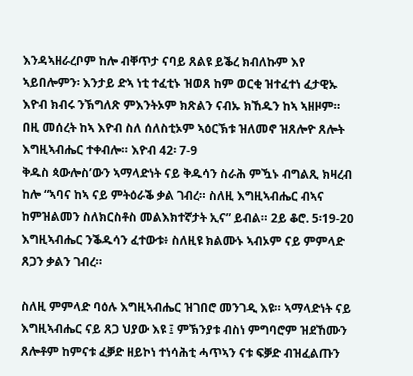እንዳኣዘራረቦም ከሎ ብቐጥታ ናባይ ጸልዩ ይቕረ ክብለኩም እየ ኣይበሎምን፡ እንታይ ድኣ ነቲ ተፈቲኑ ዝወጸ ከም ወርቂ ዝተፈተነ ፈታዊኡ እዮብ ክብሩ ንኽግለጽ ምእንትኦም ክጽልን ናብኡ ክኸዱን ከኣ ኣዘዞም። በዚ መሰረት ከኣ እዮብ ስለ ሰለስቲኦም ኣዕርኽቱ ዝለመኖ ዝጸሎዮ ጸሎት እግዚኣብሔር ተቀብሎ። እዮብ 42፡ 7-9
ቅዱስ ጳውሎስ’ውን ኣማላድነት ናይ ቅዱሳን ስራሕ ምዃኑ ብግልጺ ክዛረብ ከሎ “ኣባና ከኣ ናይ ምትዕራቕ ቃል ገብረ። ስለዚ እግዚኣብሔር ብኣና ከምዝልመን ስለክርስቶስ መልእክተኛታት ኢና” ይብል። 2ይ ቆሮ. 5፡19-20 እግዚኣብሔር ንቕዱሳን ፈተውቱ፥ ስለዚዩ ክልሙኑ ኣብኦም ናይ ምምላድ ጸጋን ቃልን ገብረ።

ስለዚ ምምላድ ባዕሉ እግዚኣብሔር ዝገበሮ መንገዲ እዩ። ኣማላድነት ናይ እግዚኣብሔር ናይ ጸጋ ህያው እዩ ፤ ምኽንያቱ ብስነ ምግባሮም ዝደኸሙን ጸሎቶም ከምናቱ ፈቓድ ዘይኮነ ተነሳሕቲ ሓጥኣን ናቱ ፍቓድ ብዝፈልጡን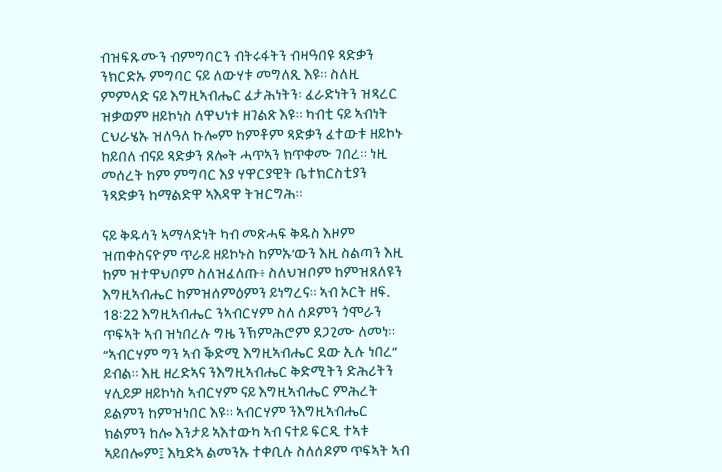ብዝፍጹሙን ብምግባርን ብትሩፋትን ብዛዓበዩ ጻድቃን ንክርድኡ ምግባር ናይ ለውሃቱ መግለጺ እዩ። ስለዚ ምምላድ ናይ እግዚኣብሔር ፈታሕነትን፡ ፈራድነትን ዝጻረር ዝቃወም ዘይኮነስ ለዋህነቱ ዘገልጽ እዩ። ካብቲ ናይ ኣብነት ርህራሄኡ ዝለዓለ ኩሎም ከምቶም ጻድቃን ፈተውቱ ዘይኮኑ ከይበለ ብናይ ጻድቃን ጸሎት ሓጥኣን ክጥቀሙ ገበረ። ነዚ መሰረት ከም ምግባር እያ ሃዋርያዊት ቤተክርስቲያን ንጻድቃን ከማልድዋ ኣእዳዋ ትዝርግሕ።

ናይ ቅዱሳን ኣማላድነት ካብ መጽሓፍ ቅዱስ እዞም ዝጠቀስናዮም ጥራይ ዘይኮኑስ ከምኡ’ውን እዚ ስልጣን እዚ ከም ዝተዋህቦም ስለዝፈለጡ፥ ስለህዝቦም ከምዝጸለዩን እግዚኣብሔር ከምዝሰምዕምን ይነግረና። ኣብ ኦርት ዘፍ. 18፡22 እግዚኣብሔር ንኣብርሃም ስለ ሰዶምን ጎሞራን ጥፍኣት ኣብ ዝነበረሉ ግዜ ንኽምሕሮም ደጋጊሙ ለመነ። “ኣብርሃም ግን ኣብ ቕድሚ እግዚኣብሔር ደው ኢሉ ነበረ” ይብል። እዚ ዘረድኣና ንእግዚኣብሔር ቅድሚትን ድሕሪትን ሃሊይዎ ዘይኮነስ ኣብርሃም ናይ እግዚኣብሔር ምሕረት ይልምን ከምዝነበር እዩ። ኣብርሃም ንእግዚኣብሔር ክልምን ከሎ እንታይ ኣእተውካ ኣብ ናተይ ፍርዲ ተኣቱ ኣይበሎም፤ እኳድኣ ልመንኡ ተቀቢሉ ስለሰዶም ጥፍኣት ኣብ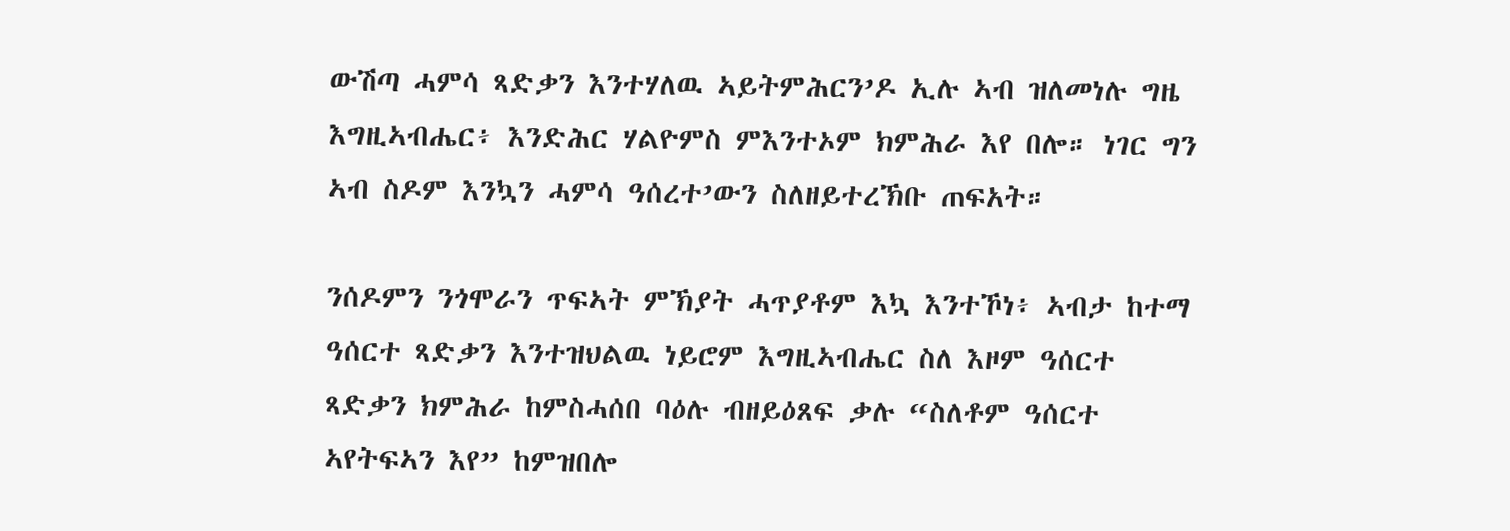ውሽጣ ሓምሳ ጻድቃን እንተሃለዉ ኣይትምሕርን’ዶ ኢሉ ኣብ ዝለመነሉ ግዜ እግዚኣብሔር፥ እንድሕር ሃልዮምስ ምእንተኦም ክምሕራ እየ በሎ። ነገር ግን ኣብ ስዶም እንኳን ሓምሳ ዓሰረተ’ውን ስለዘይተረኽቡ ጠፍአት።

ንሰዶምን ንጎሞራን ጥፍኣት ምኽያት ሓጥያቶም እኳ እንተኾነ፥ ኣብታ ከተማ ዓሰርተ ጻድቃን እንተዝህልዉ ነይሮም እግዚኣብሔር ስለ እዞም ዓሰርተ ጻድቃን ክምሕራ ከምስሓሰበ ባዕሉ ብዘይዕጸፍ ቃሉ “ስለቶም ዓሰርተ ኣየትፍኣን እየ” ከምዝበሎ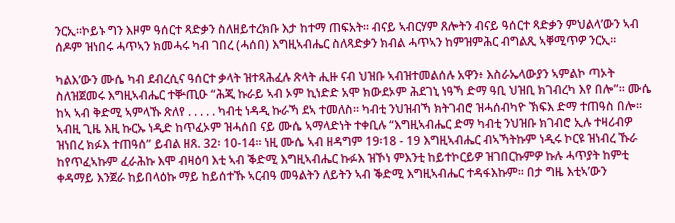ንርኢ።ኮይኑ ግን እዞም ዓሰርተ ጻድቃን ስለዘይተረክቡ እታ ከተማ ጠፍአት። ብናይ ኣብርሃም ጸሎትን ብናይ ዓሰርተ ጻድቃን ምህልላ’ውን ኣብ ሰዶም ዝነበሩ ሓጥኣን ክመሓሩ ካብ ገበረ (ሓሰበ) እግዚኣብሔር ስለጻድቃን ክብል ሓጥኣን ከምዝምሕር ብግልጺ ኣቐሚጥዎ ንርኢ።

ካልእ’ውን ሙሴ ካብ ደብረሲና ዓሰርተ ቃላት ዝተጻሕፈሉ ጽላት ሒዙ ናብ ህዝቡ ኣብዝተመልሰሉ አዋን፥ እስራኤላውያን ኣምልኮ ጣኦት ስለዝጀመሩ እግዚኣብሔር ተቝጢዑ “ሕጂ ኩራይ ኣብ ኦም ኪነድድ አሞ ክውደኦም ሕደገኒ ነዓኻ ድማ ዓቢ ህዝቢ ክገብረካ እየ በሎ”። ሙሴ ከኣ ኣብ ቅድሚ ኣምላኹ ጽለየ . . . . . ካብቲ ነዳዲ ኩራኻ ደኣ ተመለስ። ካብቲ ንህዝብኻ ክትገብሮ ዝሓሰብካዮ ኽፍእ ድማ ተጠዓስ በሎ። ኣብዚ ጊዜ እዚ ኩርኡ ነዲድ ከጥፈኦም ዝሓሰበ ናይ ሙሴ ኣማላድነት ተቀቢሉ “እግዚኣብሔር ድማ ካብቲ ንህዝቡ ክገብሮ ኢሉ ተዛሪብዎ ዝነበረ ክፉእ ተጠዓሰ” ይብል ዘጸ. 32፡ 10-14። ነዚ ሙሴ ኣብ ዘዳግም 19፡18 - 19 እግዚኣብሔር ብኣኻትኩም ነዲሩ ኮርዩ ዝነብረ ኹራ ከየጥፈኣኩም ፈራሕኩ እሞ ብዛዕባ እቲ ኣብ ቕድሚ እግዚኣብሔር ኩፉእ ዝኾነ ምእንቲ ከይተኮርይዎ ዝገበርኩምዎ ኩሉ ሓጥያት ከምቲ ቀዳማይ እንጀራ ከይበላዕኩ ማይ ከይሰተኹ ኣርብዓ መዓልትን ለይትን ኣብ ቕድሚ እግዚኣብሔር ተዳፋእኩም። በታ ግዜ እቲኣ’ውን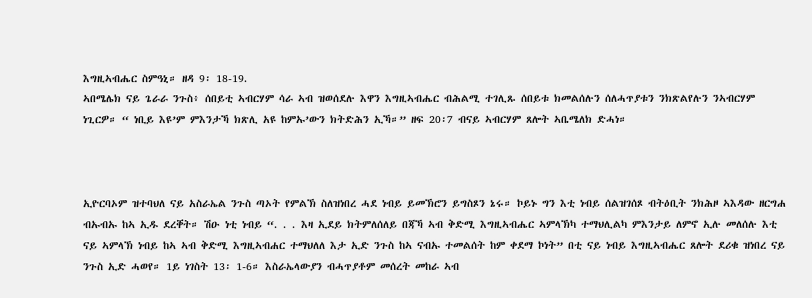እግዚኣብሔር ስምዓኒ። ዘዳ 9፡ 18-19.
ኣበሜሌክ ናይ ጌራራ ንጉስ፥ ሰበይቲ ኣብርሃም ሳራ ኣብ ዝወሰደሉ እዋን እግዚኣብሔር ብሕልሚ ተገሊጹ ሰበይቱ ክመልሰሉን ሰለሓጥያቱን ንክጽልየሉን ንኣብርሃም ነጊርዎ። “ ነቢይ እዩ’ም ምእንታኻ ክጽሊ አዩ ከምኡ’ውን ክትድሕን ኢኻ።” ዘፍ 20፡7 ብናይ ኣብርሃም ጸሎት ኣቤሜለክ ድሓነ።



ኢዮርባኦም ዝተባህለ ናይ አስራኤል ንጉስ ጣኦት የምልኽ ስለዝነበረ ሓደ ነብይ ይመኽሮን ይግስጾን ኔሩ። ኮይኑ ግን እቲ ነብይ ሰልዝገሰጾ ብትዕቢት ንክሕዞ ኣእዳው ዘርግሐ ብኡብኡ ከኣ ኢዱ ደረቐት። ሽዑ ነቲ ነብይ “. . . እዛ ኢደይ ክትምለሰለይ በጃኻ ኣብ ቅድሚ እግዚኣብሔር ኣምላኽካ ተማህሊልካ ምእንታይ ለምኖ ኢሉ መለሰሉ እቲ ናይ ኣምላኽ ነብይ ከኣ ኣብ ቅድሚ እግዚኣብሐር ተማህለለ እታ ኢድ ንጉስ ከኣ ናብኡ ተመልሰት ከም ቀደማ ኮነት” በቲ ናይ ነብይ እግዚኣብሔር ጸሎት ደሪቁ ዝነበረ ናይ ንጉስ ኢድ ሓወየ። 1ይ ነገስት 13፡ 1-6። እስራኤላውያን ብሓጥያቶም መሰረት መከራ ኣብ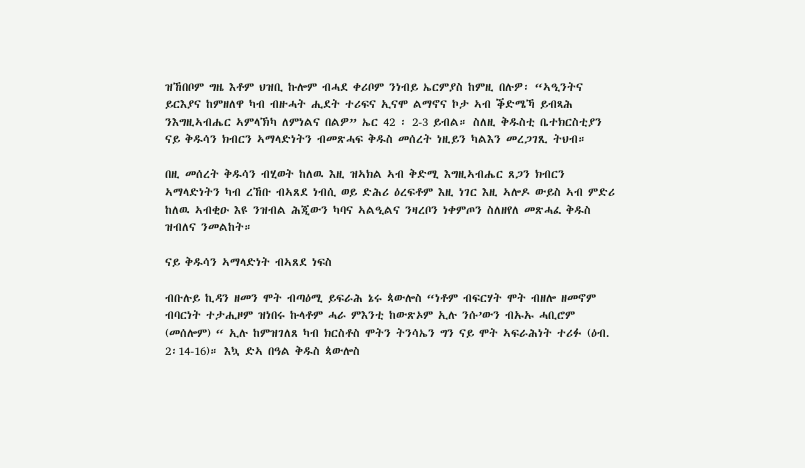ዝኸበቦም ግዜ እቶም ህዝቢ ኩሎም ብሓደ ቀሪቦም ንነብይ ኤርምያስ ከምዚ በሉዎ፡ “ኣዒንትና ይርእያና ከምዘለዋ ካብ ብዙሓት ሒደት ተሪፍና ኢናሞ ልማኖና ኮታ ኣብ ቕድሜኻ ይብጻሕ ንእግዚኣብሔር ኣምላኽካ ለምነልና በልዎ” ኤር 42 ፡ 2-3 ይብል። ስለዚ ቅዱስቲ ቤተክርስቲያን ናይ ቅዱሳን ክብርን ኣማላድነትን ብመጽሓፍ ቅዱስ መሰረት ነዚይን ካልእን መረጋገጺ ትህብ።

በዚ መሰረት ቅዱሳን ብሂወት ከለዉ እዚ ዝኣክል ኣብ ቅድሚ እግዚኣብሔር ጸጋን ክብርን ኣማላድነትን ካብ ረኸቡ ብኣጸደ ነብሲ ወይ ድሕሪ ዕረፍቶም እዚ ነገር እዚ ኣሎዶ ውይስ ኣብ ምድሪ ከለዉ ኣብቂዑ እዩ ንዝብል ሕጂውን ካባና ኣልዒልና ንዛረቦን ነቀምጦን ስለዘየለ መጽሓፈ ቅዱስ ዝብለና ንመልከት።

ናይ ቅዱሳን ኣማላድነት ብኣጸደ ነፍስ

ብቡሉይ ኪዳን ዘመን ሞት ብጣዕሚ ይፍራሕ ኔሩ ጳውሎስ “ነቶም ብፍርሃት ሞት ብዘሎ ዘመኖም ብባርነት ተታሒዞም ዝነበሩ ኩላቶም ሓራ ምእንቲ ከውጽኦም ኢሉ ንሱ’ውን ብኡኡ ሓቢሮም (መሰሎም) “ ኢሉ ከምዝገለጸ ካብ ክርስቶስ ሞትን ትንሳኤን ግን ናይ ሞት ኣፍራሕነት ተሪፉ (ዕብ. 2፡14-16)። እኳ ድኣ በዓል ቅዱስ ጳውሎስ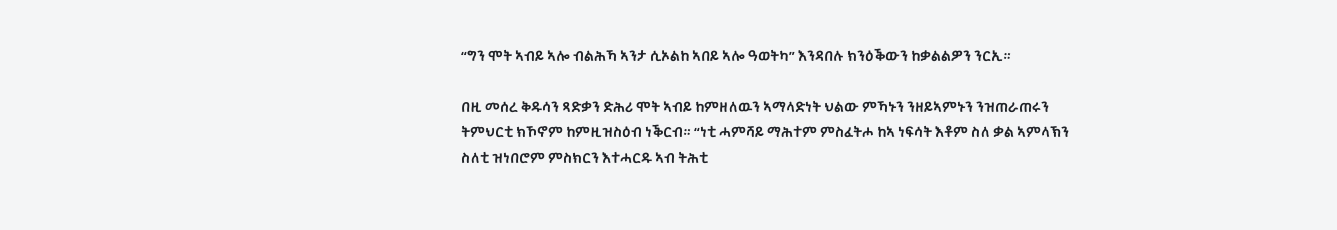“ግን ሞት ኣብይ ኣሎ ብልሕኻ ኣንታ ሲኦልከ ኣበይ ኣሎ ዓወትካ” እንዳበሉ ክንዕቕውን ከቃልልዎን ንርኢ።

በዚ መሰረ ቅዱሳን ጻድቃን ድሕሪ ሞት ኣብይ ከምዘለዉን ኣማላድነት ህልው ምኻኑን ንዘይኣምኑን ንዝጠራጠሩን ትምህርቲ ክኾኖም ከምዚዝስዕብ ነቕርብ። “ነቲ ሓምሻይ ማሕተም ምስፈትሖ ከኣ ነፍሳት እቶም ስለ ቃል ኣምላኽን ስለቲ ዝነበሮም ምስክርን እተሓርዱ ኣብ ትሕቲ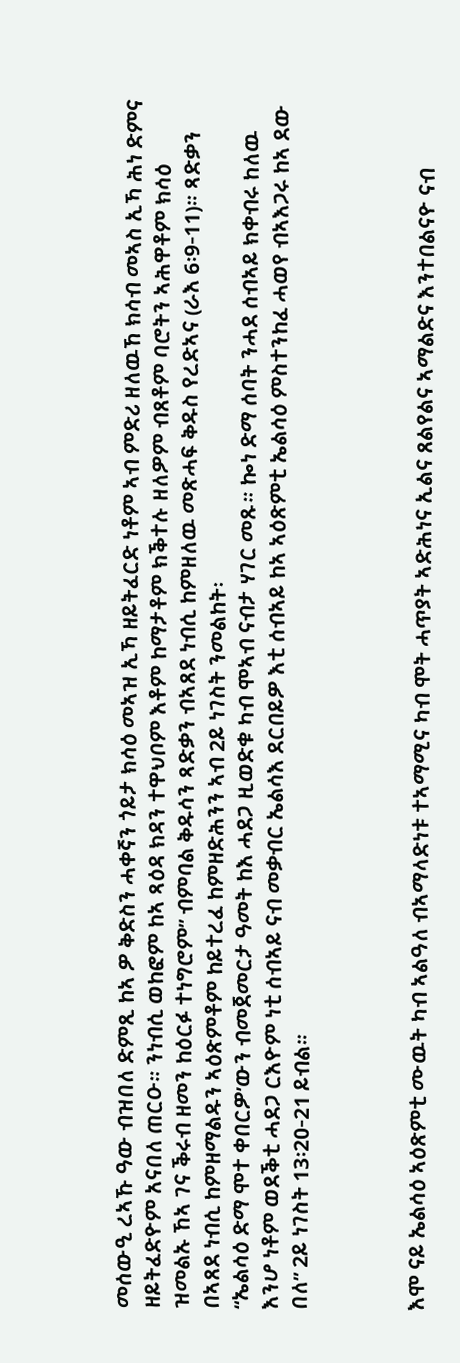መሰውዒ ረኣኹ ዓው ብዝበለ ድምጺ ከኣ ዎ ቅድስን ሓቀኛን ጎይታ ክሳዕ መኣዝ ኢኻ ዘይትፈርድ ነቶም ኣብ ምድሪ ዘለዉኸ ክሳብ መኣስ ኢኻ ሕነ ድምና ዘይትፈድዮም አናበለ ጠርዑ። ንነብሲ ወከፎም ከኣ ጻዕዳ ክዳን ተዋህቦም እቶም ከማታቶም ክቕተሉ ዘለዎም ብጸቶም ባሮትን ኣሕዋቶም ክሳዕ ዝመልኡ ኸኣ ገና ቕሩብ ዘመን ከዕርፉ ተነግሮም” ብምባል ቅዱሳን ጻድቃን ብኣጸደ ነብሲ ከምዘለዉ መጽሓፍ ቅዱስ የረድኣና (ራእ 6፡9-11)። ጻድቃን በኣጸደ ነብሲ ከምዘማልዱን ኣዕጽምቶም ከይተረፈ ከምዘድሕንን ኣብ 2ይ ነገስት ንመልከት፡
“ኤልሳዕ ድማ ሞተ ቀበርዎ’ውን ብመጀመርታ ዓመት ከእ ሓደጋ ዚወድቁ ካብ ሞኣብ ናብታ ሃገር መጹ። ኰነ ድማ ሰባት ንሓደ ሰብኣይ ክቀብሩ ከለዉ እንሆ ነቶም ወደቕቲ ሓደጋ ርእዮም ነቲ ሰብኣይ ናብ መቃብር ኤልሳእ ደርበይዎ እቲ ሰብኣይ ከኣ ኣዕጽምቲ ኤልሳዕ ምስተንከፈ ሓወየ ብኣእጋሩ ከኣ ደው በለ” 2ይ ነገስት 13፡20-21 ይብል።



እሞ ናይ ኤልሳዕ ኣዕጽምቲ ሙዉት ካብ ኣልዓለ ብኣማላድነቱ ተኣማሚና ካብ ሞት ሓጥያት ኣድሕነና ኢልና ጸልየልና ኣማልድና እንተበልናዮ ናብ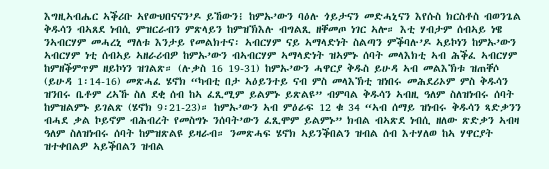እግዚኣብሔር ኣቕሪቡ ኣየውህበናናን’ዶ ይኸውን፧ ከምኡ’ውን ባዕሉ ጎይታናን መድሓኒናን እየሱስ ክርስቶስ ብወንጌል ቅዱሳን ብኣጸደ ነብሲ ምዝርራብን ምጽላይን ከምዝኽእሉ ብግልጺ ዘቐመጦ ነገር ኣሎ። እቲ ሃብታም ሰብኣይ ነዌ ንኣብርሃም መሓረኒ ማለቱ እንታይ የመልክተና፡ ኣብርሃም ናይ ኣማላድነት ስልጣን ምቕባሉ’ዶ ኣይኮነን ከምኡ’ውን ኣብርሃም ነቲ ሰብኣይ ኣዘራሪብዎ ከምኡ’ውን ብኣብርሃም ኣማላድነት ዝኣምኑ ሰባት መላእክቲ ኣብ ሕቕፈ ኣብርሃም ከምዘቕምጥም ዘይኮነን ዝገልጽ። (ሉቃስ 16 19-31) ከምኡ’ውን ሓዋርያ ቅዱስ ይሁዳ ኣብ መልእኽቱ ዝጠቐሶ (ይሁዳ 1፡14-16) መጽሓፈ ሄኖክ “ካብቲ በታ ኣዕይንተይ ናብ ምስ መላእኽቲ ዝነበሩ መሕደሪኦም ምስ ቅዱሳን ዝንበሩ ቤቶም ረኣኹ ስለ ደቂ ሰብ ከኣ ፈጺሚም ይልምኑ ይጽልዩ” ብምባል ቅዱሳን ኣብዚ ዓለም ስለዝነብሩ ሰባት ከምዝልምኑ ይገልጽ (ሄኖክ 9፡21-23)። ከምኡ’ውን ኣብ ምዕራፍ 12 ቁ 34 “ኣብ ሰማይ ዝነብሩ ቅዱሳን ጻድቃንን ብሓደ ቃል ኮይኖም ብሕብረት የመስግኑ ንሰባት’ውን ፈጺሞም ይልምኑ” ክብል ብኣጽደ ነብሲ ዘለው ጽድቃን ኣብዛ ዓለም ስለዝነብሩ ሰባት ከምዝጽልዩ ይዛራብ። ንመጽሓፍ ሄኖክ ኣይንቕበልን ዝብል ሰብ እተሃለወ ከኣ ሃዋርያት ዝተቀበልዎ ኣይቕበልን ዝብል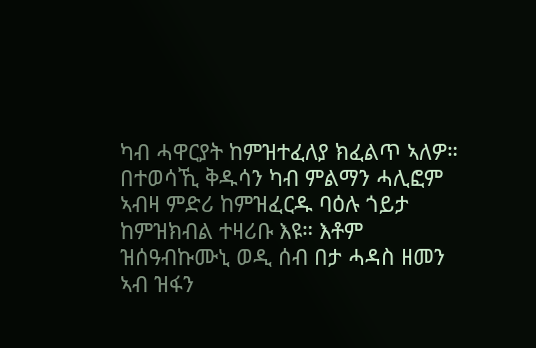ካብ ሓዋርያት ከምዝተፈለያ ክፈልጥ ኣለዎ።
በተወሳኺ ቅዱሳን ካብ ምልማን ሓሊፎም ኣብዛ ምድሪ ከምዝፈርዱ ባዕሉ ጎይታ ከምዝክብል ተዛሪቡ እዩ። እቶም ዝሰዓብኩሙኒ ወዲ ሰብ በታ ሓዳስ ዘመን ኣብ ዝፋን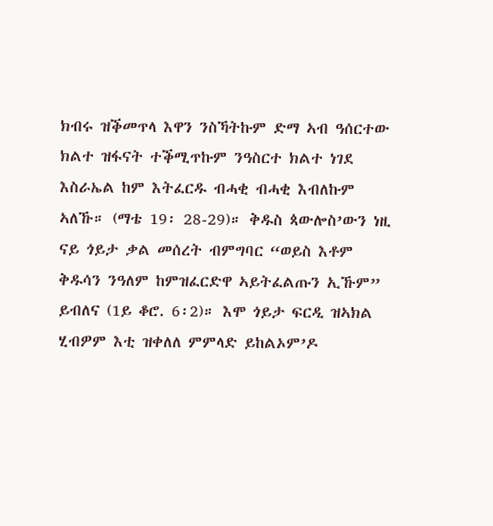ክብሩ ዝቕመጥላ እዋን ንስኻትኩም ድማ ኣብ ዓሰርተው ክልተ ዝፋናት ተቕሚጥኩም ንዓስርተ ክልተ ነገደ እስራኤል ከም እትፈርዱ ብሓቂ ብሓቂ እብለኩም ኣለኹ። (ማቴ 19፡ 28-29)። ቅዱስ ጳውሎስ’ውን ነዚ ናይ ጎይታ ቃል መሰረት ብምግባር “ወይስ እቶም ቅዱሳን ንዓለም ከምዝፈርድዋ ኣይትፈልጡን ኢኹም” ይብለና (1ይ ቆሮ. 6፡2)። እሞ ጎይታ ፍርዲ ዝኣክል ሂብዎም እቲ ዝቀለለ ምምላድ ይከልኦም’ዶ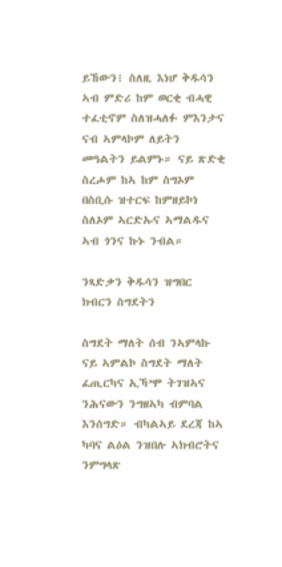ይኸውን፧ ስለዚ እነሆ ቅዱሳን ኣብ ምድሪ ከም ወርቂ ብሓዊ ተፈቲኖም ስለዝሓለፉ ምእንታና ናብ ኣምላኮም ለይትን መዓልትን ይልምኑ። ናይ ጽድቂ ስረሖም ከኣ ከም ስግኦም በስቢሱ ዝተርፍ ከምዘይኮነ ስለኦም ኣርድኡና ኣማልዱና ኣብ ጎንና ኩኑ ንብል።

ንጻድቃን ቅዱሳን ዝግበር ክብርን ስግደትን

ስግደት ማለት ሰብ ንኣምላኩ ናይ ኣምልኮ ስግደት ማለት ፈጢርካና ኢኻ’ሞ ትገዝኣና ንሕናውን ንግዘኣካ ብምባል እንሰግድ። ብካልኣይ ደረጃ ከኣ ካባና ልዕል ንዝበሉ ኣክብሮትና ንምግላጽ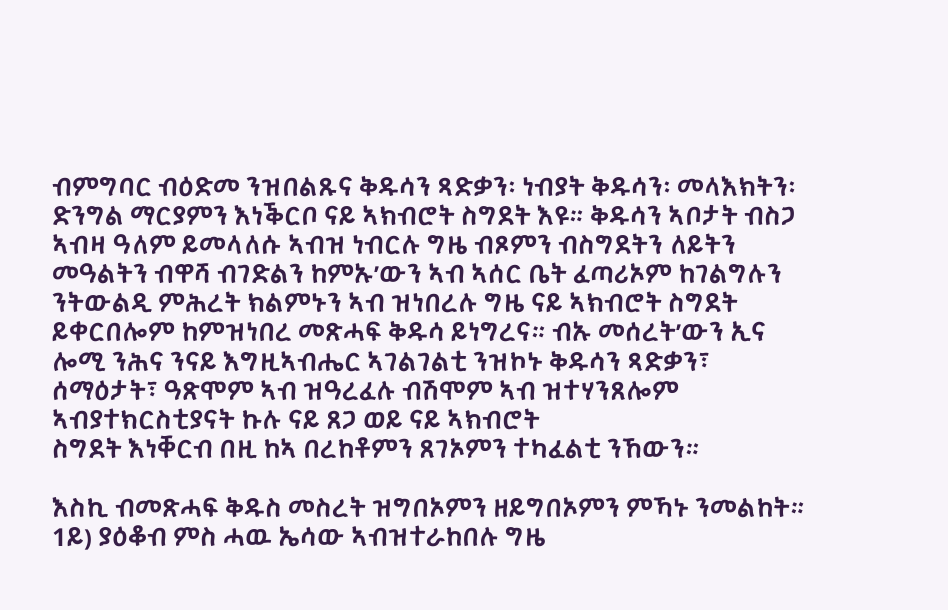ብምግባር ብዕድመ ንዝበልጹና ቅዱሳን ጻድቃን፡ ነብያት ቅዱሳን፡ መላእክትን፡ ድንግል ማርያምን እነቕርቦ ናይ ኣክብሮት ስግደት እዩ። ቅዱሳን ኣቦታት ብስጋ ኣብዛ ዓለም ይመላለሱ ኣብዝ ነብርሉ ግዜ ብጾምን ብስግደትን ለይትን መዓልትን ብዋሻ ብገድልን ከምኡ’ውን ኣብ ኣሰር ቤት ፈጣሪኦም ከገልግሉን ንትውልዲ ምሕረት ክልምኑን ኣብ ዝነበረሉ ግዜ ናይ ኣክብሮት ስግደት ይቀርበሎም ከምዝነበረ መጽሓፍ ቅዱሳ ይነግረና። ብኡ መሰረት’ውን ኢና ሎሚ ንሕና ንናይ እግዚኣብሔር ኣገልገልቲ ንዝኮኑ ቅዱሳን ጻድቃን፣ ሰማዕታት፣ ዓጽሞም ኣብ ዝዓረፈሉ ብሽሞም ኣብ ዝተሃንጸሎም ኣብያተክርስቲያናት ኩሉ ናይ ጸጋ ወይ ናይ ኣክብሮት
ስግደት እነቐርብ በዚ ከኣ በረከቶምን ጸገኦምን ተካፈልቲ ንኸውን።

እስኪ ብመጽሓፍ ቅዱስ መስረት ዝግበኦምን ዘይግበኦምን ምኻኑ ንመልከት።
1ይ) ያዕቆብ ምስ ሓዉ ኤሳው ኣብዝተራከበሉ ግዜ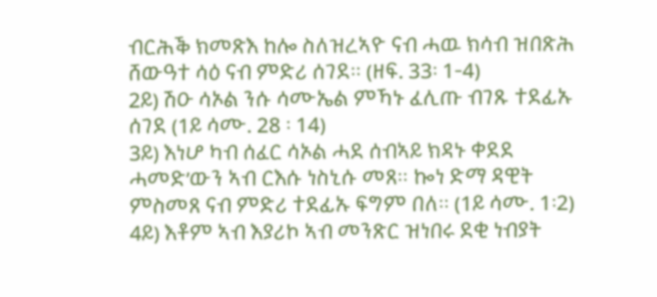ብርሕቕ ክመጽእ ከሎ ስለዝረኣዮ ናብ ሓዉ ክሳብ ዝበጽሕ ሸውዓተ ሳዕ ናብ ምድሪ ሰገደ። (ዘፍ. 33፡ 1-4)
2ይ) ሽዑ ሳኦል ንሱ ሳሙኤል ምኻኑ ፈሊጡ ብገጹ ተደፊኡ ሰገደ (1ይ ሳሙ. 28 ፡ 14)
3ይ) እነሆ ካብ ሰፈር ሳኦል ሓደ ሰብኣይ ክዳኑ ቀደደ ሓመድ’ውን ኣብ ርእሱ ነስኒሱ መጸ። ኰነ ድማ ዳዊት ምስመጸ ናብ ምድሪ ተደፊኡ ፍግም በለ። (1ይ ሳሙ. 1፡2)
4ይ) እቶም ኣብ እያሪኮ ኣብ መንጽር ዝነበሩ ደቂ ነብያት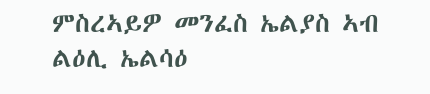ምስረኣይዎ መንፈስ ኤልያስ ኣብ ልዕሊ ኤልሳዕ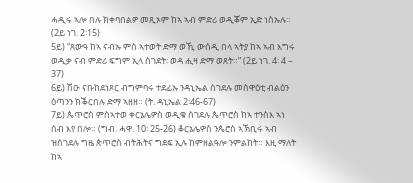ሓዲሩ ኣሎ በሉ ክቀባበልዎ መጺኦም ከኣ ኣብ ምድሪ ወዲቖም ኢድ ነስኡሉ። (2ይ ነገ. 2፡15)
5ይ) “ጸውዓ ከኣ ናብኡ ምስ ኣተወት ድማ ወኺ ውሰዲ በላ ኣትያ ከኣ ኣብ እግሩ ወዲቃ ናብ ምድሪ ፍግም ኢላ ሰገደት፡ ወዳ ሒዛ ድማ ወጸት።” (2ይ ነገ. 4፡ 4 – 37)
6ይ) ሽዑ ናቡከደነጾር ብግምባሩ ተደፊኡ ንዳኒኤል ሰገደሉ መስዋዕቲ ብልዕን ዕጣንን ክቕርበሉ ድማ ኣዘዘ። (ት. ዳኒኤል 2፡46-67)
7ይ) ጴጥሮስ ምስኣተወ ቀርኔሌዎስ ወዲቁ ሰገደሉ ጴጥሮስ ከኣ ተንስእ ኣነ ሰብ እየ በሎ። (ግብ. ሓዋ. 10፡ 25-26) ቆርኔሌዎስ ንጴሮስ ኣኽቢሩ ኣብ ዝሰገደሉ ግዜ ጵጥሮስ ብትሕትና ግደፍ ኢሉ ከምዘልዓሎ ንምልከት። እዚ ማለት ከኣ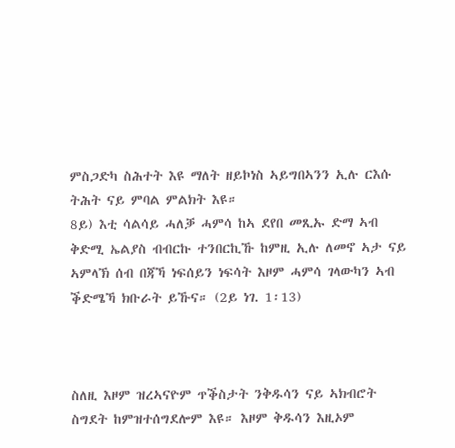ምስጋድካ ስሕተት እዩ ማለት ዘይኮነስ ኣይግበኣንን ኢሉ ርእሱ ትሕት ናይ ምባል ምልክት እዩ።
8ይ) እቲ ሳልሳይ ሓለቓ ሓምሳ ከኣ ደየበ መጺኡ ድማ ኣብ ቅድሚ ኤልያስ ብብርኩ ተንበርኪኹ ከምዚ ኢሉ ለመኖ ኣታ ናይ ኣምላኽ ሰብ በጃኻ ነፍሰይን ነፍሳት እዞም ሓምሳ ገላውካን ኣብ ቕድሜኻ ክቡራት ይኹና። (2ይ ነገ. 1፡13)



ስለዚ እዞም ዝረኣናዮም ጥቕስታት ንቅዱሳን ናይ ኣክብሮት ስግደት ከምዝተሰግደሎም እዩ። እዞም ቅዱሳን እዚኦም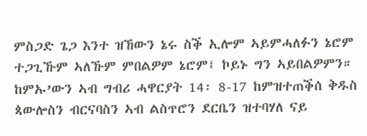ምስጋድ ጌጋ እንተ ዝኸውን ኔሩ ስቕ ኢሎም ኣይምሓለፉን ኔሮም ተጋጊኹም ኣለኹም ምበልዎም ኔሮም፤ ኮይኑ ግን ኣይበልዎምን። ከምኡ’ውን ኣብ ግብሪ ሓዋርያት 14፡ 8-17 ከምዝተጠቕሰ ቅዱስ ጳውሎስን ብርናባስን ኣብ ልስጥሮን ደርቤን ዝተባሃለ ናይ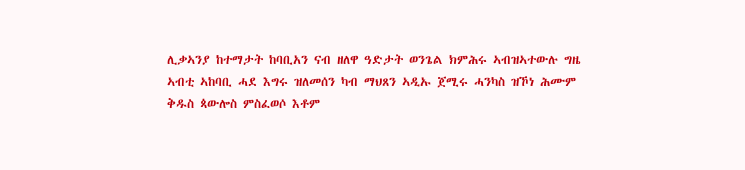ሊቃኣንያ ከተማታት ከባቢአን ናብ ዘለዋ ዓድታት ወንጌል ክምሕሩ ኣብዝኣተውሉ ግዜ ኣብቲ ኣከባቢ ሓደ እግሩ ዝለመሰን ካብ ማህጸን ኣዲኡ ጀሚሩ ሓንካስ ዝኾነ ሕሙም ቅዱስ ጳውሎስ ምስፈወሶ እቶም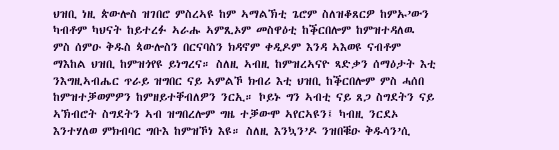ህዝቢ ነዚ ጵውሎስ ዝገበሮ ምስረኣዩ ከም ኣማልኽቲ ጌሮም ስለዝቆጸርዎ ከምኡ’ውን ካብቶም ካህናት ከይተረፉ ኣራሑ ኣምጺኦም መስዋዕቲ ከቕርበሎም ከምዝተዳለዉ ምስ ሰምዑ ቅዱስ ጳውሎስን በርናባስን ክዳኖም ቀዲዶም እንዳ ኣእወዩ ናብቶም ማእከል ህዝቢ ከምዝጎየዩ ይነግረና። ስለዚ ኣብዚ ከምዝረኣናዮ ጻድቃን ሰማዕታት እቲ ንእግዚኣብሔር ጥራይ ዝግበር ናይ ኣምልኾ ክብሪ እቲ ህዝቢ ከቕርበሎም ምስ ሓሰበ ከምዝተቓወምዎን ከምዘይተቐብለዎን ንርኢ። ኮይኑ ግን ኣብቲ ናይ ጸጋ ስግደትን ናይ ኣኽብሮት ስግደትን ኣብ ዝግበረሎም ግዜ ተቓውሞ ኣየርኣዩን፤ ካብዚ ንርደኦ እንተሃለወ ምክብባር ግቡእ ከምዝኾነ እዩ። ስለዚ እንኳን’ዶ ንዝበቑዑ ቅዱሳን’ሲ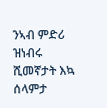ንኣብ ምድሪ ዝነብሩ ሺመኛታት እኳ ሰላምታ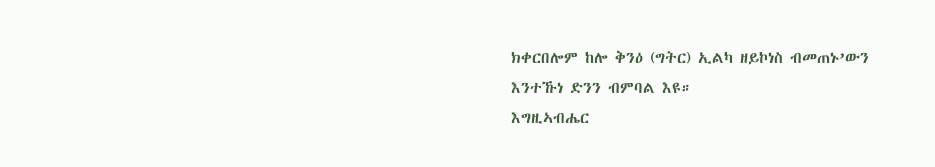ክቀርበሎም ከሎ ቅንዕ (ግትር) ኢልካ ዘይኮነስ ብመጠኑ’ውን እንተኹነ ድንን ብምባል እዩ።
እግዚኣብሔር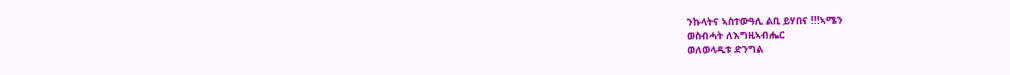ንኩላትና ኣስተውዓሊ ልቢ ይሃበና !!!ኣሜን
ወስብሓት ለእግዚኣብሔር
ወለወላዲቱ ድንግል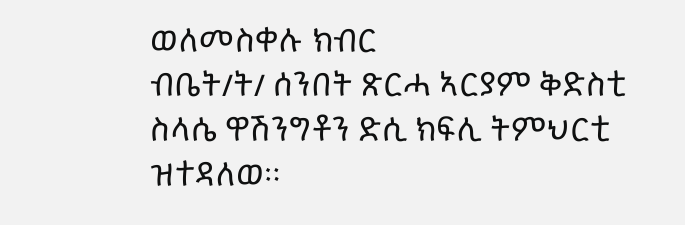ወለመስቀሉ ክብር
ብቤት/ት/ ሰንበት ጽርሓ ኣርያም ቅድስቲ ስላሴ ዋሽንግቶን ድሲ ክፍሊ ትምህርቲ ዝተዳለወ።